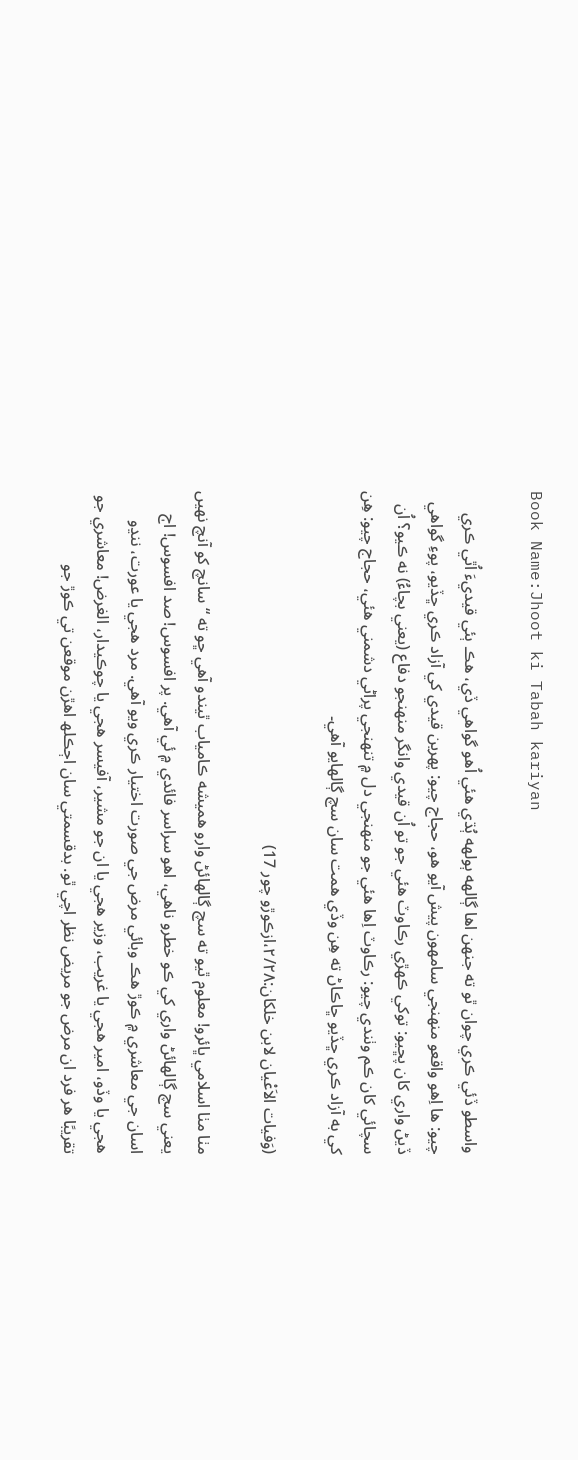Book Name:Jhoot ki Tabah kariyan

واسطو ڏئي ڪري چوان ٿو ته جنهن اها ڳالهه ٻولهه ٻُڌي هئي اُهو گواهي ڏي، هڪ ٻئي قيديءَ اُٿي ڪري چيو: ها اِهو واقعو منهنجي سامهون پيش آيو هو، حجاج چيو: پهرين قيدي کي آزاد ڪري ڇڏيو، پوءِ گواهي ڏيڻ واري کان پڇيو: توکي ڪهڙي رڪاوٽ هئي جو تو اُن قيدي وانگر منهنجو دفاع (يعني بچاءُ) نه ڪيو؟ اُن سچائي کان ڪم وٺندي چيو: رڪاوٽ اِها هئي جو منهنجي دل ۾ تنهنجي پراڻي دشمني هئي، حجاج چيو: هِن کي به آزاد ڪري ڇڏيو ڇاڪاڻ ته هِن وڏي همت سان سچ ڳالهايو آهي۔

(وَفیات الاَعْیان لابن خلکان:۲/۲۸،ازڪوڙو چور 17)

مٺا مٺا اسلامي ڀائرو! معلوم ٿيو ته سچ ڳالهائڻ وارو هميشه ڪامياب ٿيندو آهي ڇو ته “سانچ کو آنچ نهیں يعني سچ ڳالهائڻ واري کي ڪو خطرو ناهي، اهو سراسر فائدي ۾ ئي آهي. پر افسوس! صد افسوس! اڄ اسان جي معاشري ۾ ڪوڙ هڪ وبائي مرض جي صورت اختيار ڪري ويو آهي. مرد هجي يا عورت، ننڍو هجي يا وڏو، امير هجي يا غريب، وزير هجي يا ان جو مشير، آفيسر هجي يا چوڪيدار، الغرض! معاشري جو تقريبًا هر فرد ان مرض جو مريض نظر اچي ٿو. بدقسمتي سان اڄڪلھ اهڙن موقعن تي ڪوڙ جو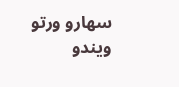سهارو ورتو ويندو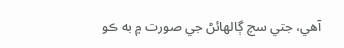آهي، جتي سچ ڳالهائڻ جي صورت ۾ به ڪو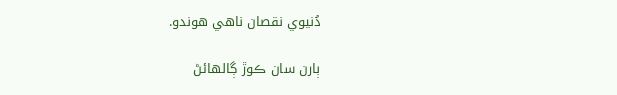دُنيوي نقصان ناهي هوندو.

ٻارن سان ڪوڙ ڳالهائڻ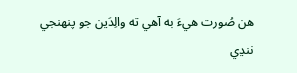هن صُورت هيءَ به آهي ته والِدَين جو پنهنجي ننڍي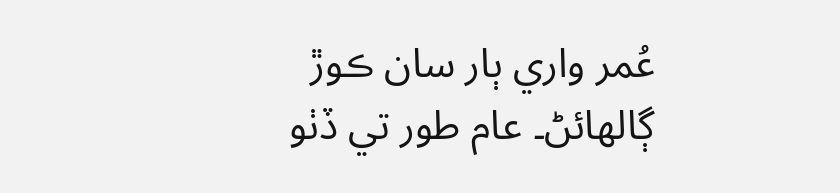عُمر واري ٻار سان ڪوڙ ڳالهائڻ۔ عام طور تي ڏٺو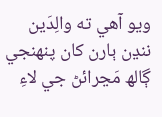ويو آهي ته والِدَين ننڍن ٻارن کان پنهنجي ڳالھ مَڃرائڻ جي لاءِ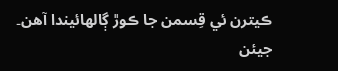ڪيترن ئي قِسمن جا ڪوڙ ڳالهائيندا آهن۔ جيئن